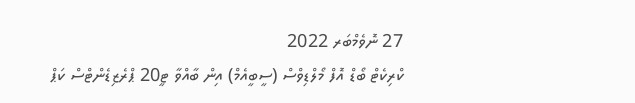27 ނޮވެމްބަރ 2022
ކްރިކެޓް ބޯޑް އޮފް މޯލްޑިވްސް (ސީބީއެމް) އިން ބާއްވާ ޓީ20 ޕްރެޒިޑެންޓްސް ކަޕް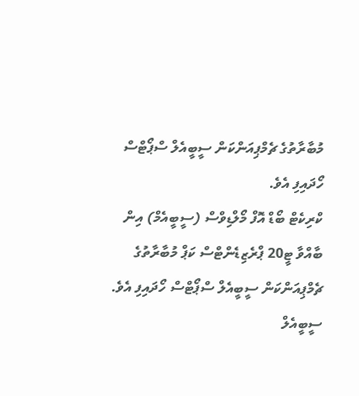މުބާރާތުގެ ޗެމްޕިއަންކަން ސީބީއެލް ސްޕޯޓްސް ހޯދައިފި އެވެ.
ކްރިކެޓް ބޯޑް އޮފް މޯލްޑިވްސް (ސީބީއެމް) އިން ބާއްވާ ޓީ20 ޕްރެޒިޑެންޓްސް ކަޕް މުބާރާތުގެ ޗެމްޕިއަންކަން ސީބީއެލް ސްޕޯޓްސް ހޯދައިފި އެވެ.
ސީބީއެލް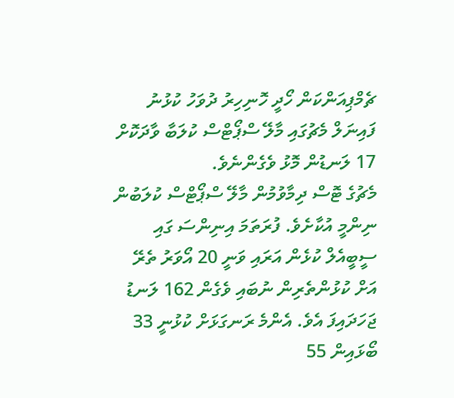ޗެމްޕިއަންކަން ހޯދީ ހޮނިހިރު ދުވަހު ކުޅުނު ފައިނަލް މެޗުގައި މާލޭ ސްޕޯޓްސް ކުލަބާ ވާދަކޮށް 17 ލަނޑުން މޮޅު ވެގެންނެވެ.
މެޗުގެ ޓޮސް ދިމާވުމުން މާލޭ ސްޕޯޓްސް ކުލަބުން ނިންމީ އުކާށެވެ. ފުރަތަމަ އިނިންސަ ގައި ސީބީއެލް ކުޅެން އަރައި ވަނީ 20 އޯވަރު ތެރޭ އަށް ކުޅުންތެރިން ނުބައި ވެގެން 162 ލަނޑު ޖަހަދައިފަ އެވެ. އެންމެ ރަނގަޅަށް ކުޅުނީ 33 ބޯޅައިން 55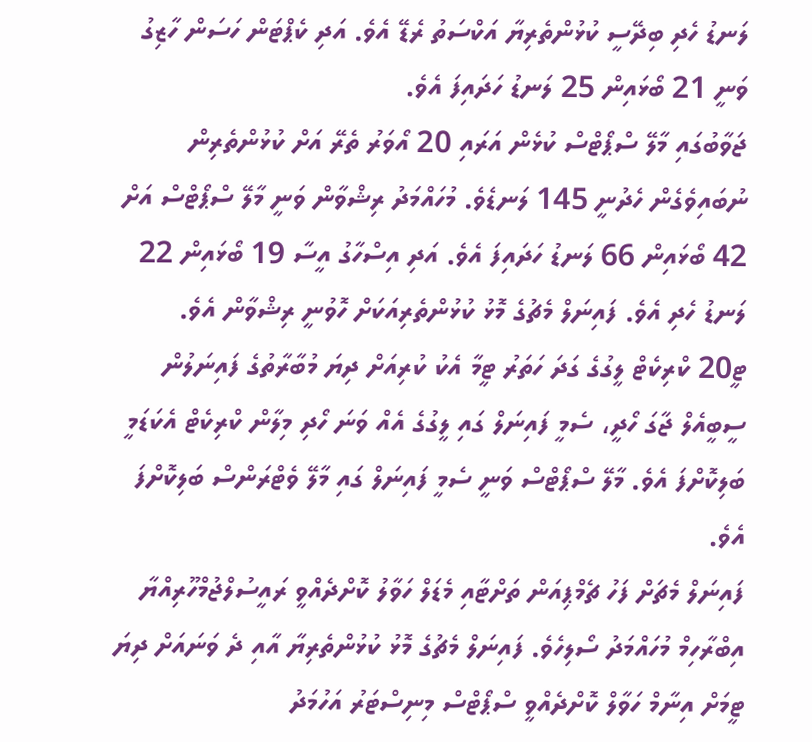ލަނޑު ހެދި ބިދޭސީ ކުޅުންތެރިޔާ އަކްސަތު ރެޑޭ އެވެ. އަދި ކެޕްޓަން ހަސަން ހާޒިގު ވަނީ 21 ބޯޅައިން 25 ލަނޑު ހަދައިފަ އެވެ.
ޖަވާބުގައި މާލޭ ސްޕޯޓްސް ކުޅެން އަރައި 20 އޯވަރު ތެރޭ އަށް ކުޅުންތެރިން ނުބައިވެގެން ހެދުނީ 145 ލަނޑެވެ. މުހައްމަދު ރިޝްވާން ވަނީ މާލޭ ސްޕޯޓްސް އަށް 42 ބޯޅައިން 66 ލަނޑު ހަދައިފަ އެވެ. އަދި އިސްހާގު އީސާ 19 ބޯޅައިން 22 ލަނޑު ހެދި އެވެ. ފައިނަލް މެޗުގެ މޮޅު ކުޅުންތެރިއަކަށް ހޮވުނީ ރިޝްވާން އެވެ.
ޓީ20 ކްރިކެޓް ލީގުގެ ގަދަ ހަތަރު ޓީމާ އެކު ކުރިއަށް ދިޔަ މުބާރާތުގެ ފައިނަލުން ސީބީއެލް ޖާގަ ހޯދީ، ސެމީ ފައިނަލް ގައި ލީގުގެ އެއް ވަނަ ހޯދި މިލާން ކްރިކެޓް އެކަޑަމީ ބަލިކޮށްފަ އެވެ. މާލޭ ސްޕޯޓްސް ވަނީ ސެމީ ފައިނަލް ގައި މާލޭ ވެޓްރަންސް ބަލިކޮށްފަ އެވެ.
ފައިނަލް މެޗަށް ފަހު ޗެމްޕިއަން ތަށްޓާއި މެޑަލް ހަވާލު ކޮށްދެއްވީ ރައީސުލްޖުމްހޫރިއްޔާ އިބްރާހިމް މުހައްމަދު ސޯލިހެވެ. ފައިނަލް މެޗުގެ މޮޅު ކުޅުންތެރިޔާ އާއި ދެ ވަނައަށް ދިޔަ ޓީމަށް އިނާމް ހަވާލް ކޮށްދެއްވީ ސްޕޯޓްސް މިނިސްޓަރު އަހުމަދު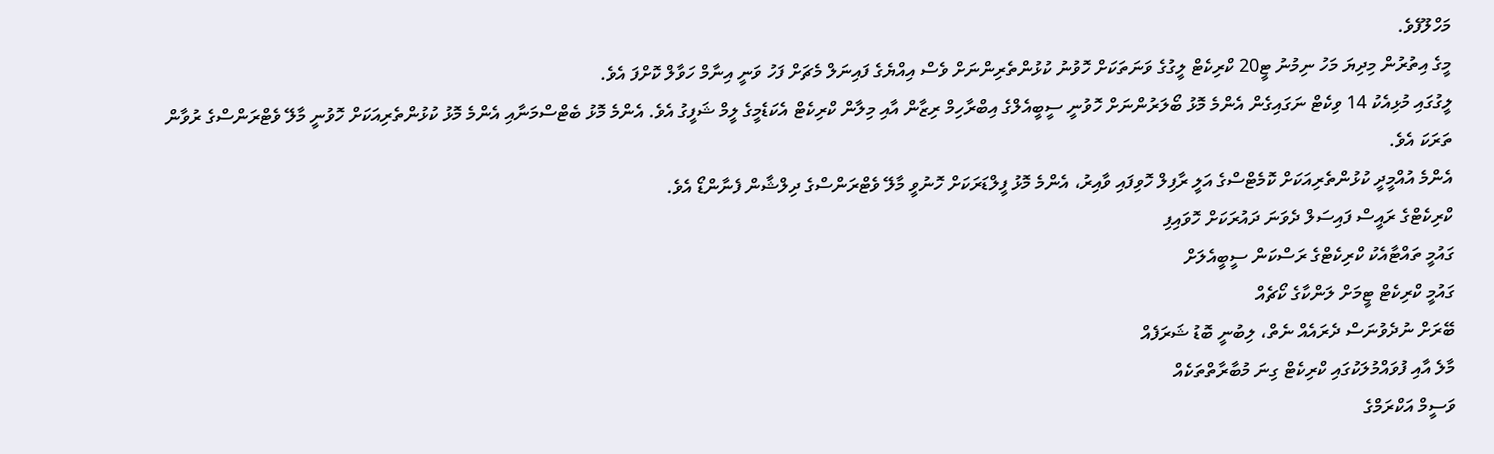މަހްލޫފެވެ.
މީގެ އިތުރުން މިދިޔަ މަހު ނިމުނު ޓީ20 ކްރިކެޓް ލީގުގެ ވަނަތަކަށް ހޮވުނު ކުޅުންތެރިންނަށް ވެސް އިއްޔެގެ ފައިނަލް މެޗަށް ފަހު ވަނީ އިނާމް ހަވާލް ކޮށްފަ އެވެ.
ލީގުގައި މުޅިއެކު 14 ވިކެޓް ނަގައިގެން އެންމެ މޮޅު ބޯލަރުންނަށް ހޮވުނީ ސީބީއެލްގެ އިބްރާހިމް ރިޒާން އާއި މިލާން ކްރިކެޓް އެކަޑެމީގެ ލީމް ޝަފީގު އެވެ. އެންމެ މޮޅު ބެޓްސްމަނާއި އެންމެ މޮޅު ކުޅުންތެރިއަކަށް ހޮވުނީ މާލޭ ވެޓްރަންސްގެ ރުވާން ތަރަކަ އެވެ.
އެންމެ އުއްމީދީ ކުޅުންތެރިއަކަށް ކޮމެޓްސްގެ އަލީ ރާފިލް ހޮވިފައި ވާއިރު، އެންމެ މޮޅު ފީލްޑަރަކަށް ހޮނުވީ މާލޭ ވެޓްރަންސްގެ ދިލްޝާން ފެނާންޑޯ އެވެ.
ކްރިކެޓްގެ ރައީސް ފައިސަލް ދެވަނަ ދައުރަކަށް ހޮވައިފި
ގައުމީ ތައްޓާއެކު ކްރިކެޓްގެ ރަސްކަން ސީބީއެލަށް
ގައުމީ ކްރިކެޓް ޓީމަށް ލަންކާގެ ކޯޗެއް
ބޭރަށް ނުދެވުނަސް ދެރައެއް ނެތް، ލިބުނީ ބޮޑު ޝަރަފެއް
މާލެ އާއި ފުވައްމުލަކުގައި ކްރިކެޓް ގިނަ މުބާރާތްތަކެއް
ވަސީމް އަކްރަމްގެ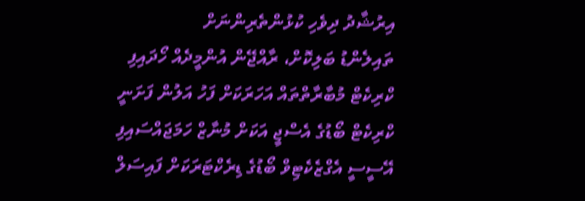އިރުޝާދު ދިވެހި ކުޅުންތެރިންނަށް
ތައިލެންޑު ބަލިކޮށް، ރާއްޖޭން އުންމީދެއް ހޯދައިފި
ކްރިކެޓް މުބާރާތްތައް އަހަރަކަށް ފަހު އަލުން ފަށަނީ
ކްރިކެޓް ބޯޑުގެ އެސްޖީ އަކަށް މުނާޒް ހަމަޖައްސައިފި
އޭސީސީ އެގްޒެކެޓިވް ބޯޑުގެ ޑިރެކްޓަރަކަށް ފައިސަލް